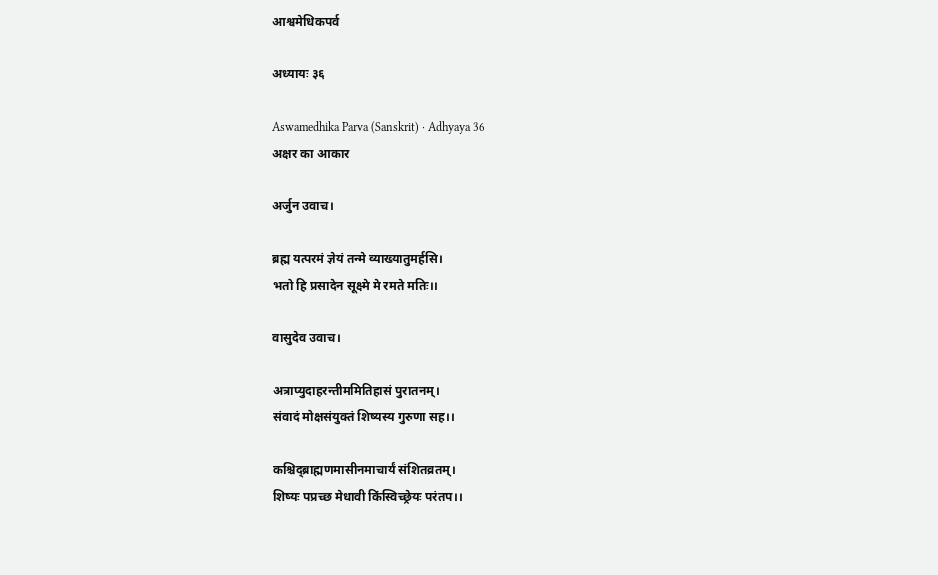आश्वमेधिकपर्व

अध्यायः ३६

Aswamedhika Parva (Sanskrit) · Adhyaya 36
अक्षर का आकार

अर्जुन उवाच।

ब्रह्म यत्परमं ज्ञेयं तन्मे व्याख्यातुमर्हसि।
भतो हि प्रसादेन सूक्ष्मे मे रमते मतिः।।

वासुदेव उवाच।

अत्राप्युदाहरन्तीममितिहासं पुरातनम्।
संवादं मोक्षसंयुक्तं शिष्यस्य गुरुणा सह।।

कश्चिद्ब्राह्मणमासीनमाचार्यं संशितव्रतम्।
शिष्यः पप्रच्छ मेधावी किंस्विच्छ्रेयः परंतप।।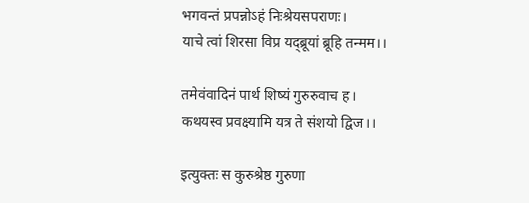भगवन्तं प्रपन्नोऽहं निःश्रेयसपराणः।
याचे त्वां शिरसा विप्र यद्ब्रूयां ब्रूहि तन्मम।।

तमेवंवादिनं पार्थ शिष्यं गुरुरुवाच ह।
कथयस्व प्रवक्ष्यामि यत्र ते संशयो द्विज।।

इत्युक्तः स कुरुश्रेष्ठ गुरुणा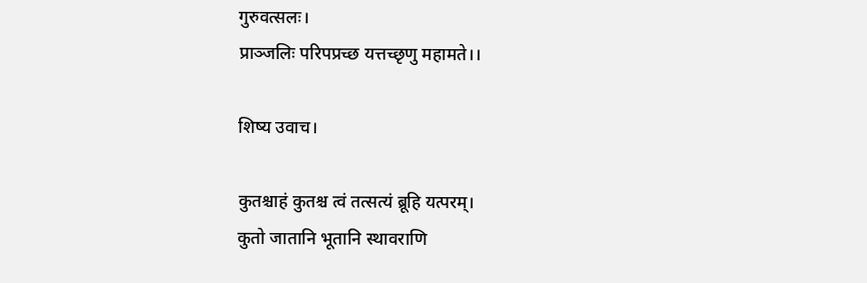गुरुवत्सलः।
प्राञ्जलिः परिपप्रच्छ यत्तच्छृणु महामते।।

शिष्य उवाच।

कुतश्चाहं कुतश्च त्वं तत्सत्यं ब्रूहि यत्परम्।
कुतो जातानि भूतानि स्थावराणि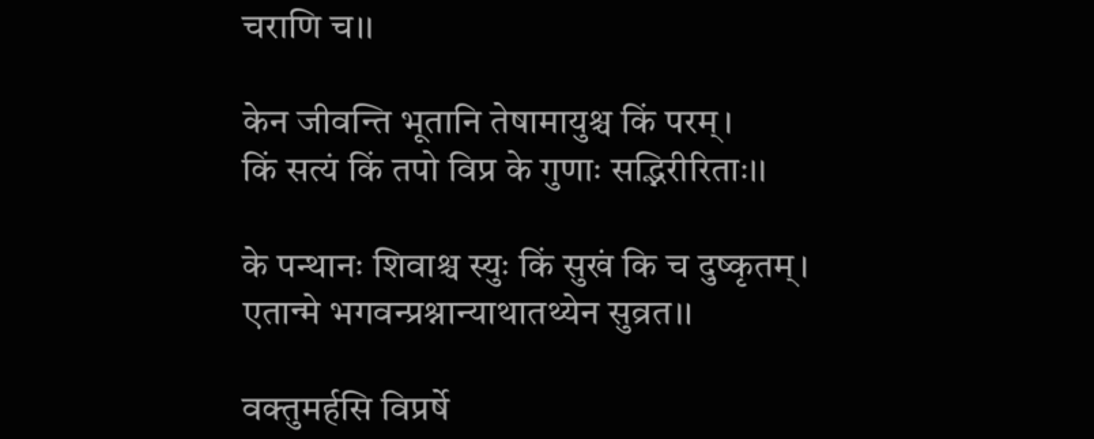चराणि च।।

केन जीवन्ति भूतानि तेषामायुश्च किं परम्।
किं सत्यं किं तपो विप्र के गुणाः सद्भिरीरिताः।।

के पन्थानः शिवाश्च स्युः किं सुखं कि च दुष्कृतम्।
एतान्मे भगवन्प्रश्नान्याथातथ्येन सुव्रत।।

वक्तुमर्हसि विप्रर्षे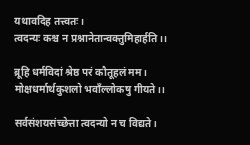यथावदिह तत्त्वतः।
त्वदन्यः कश्च न प्रश्नानेतान्वक्तुमिहार्हति।।

ब्रूहि धर्मविदां श्रेष्ठ परं कौतूहलं मम।
मोक्षधर्मार्थकुशलो भवाँल्लोकषु गीयते।।

सर्वसंशयसंच्छेत्ता त्वदन्यो न च विद्यते।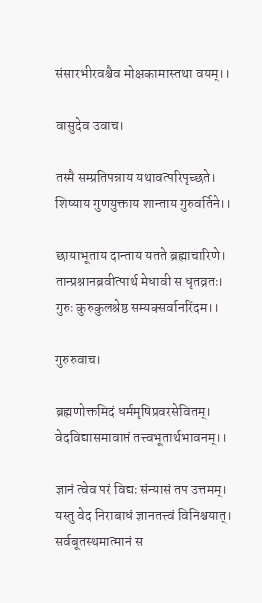संसारभीरवश्चैव मोक्षकामास्तथा वयम्।।

वासुदेव उवाच।

तस्मै सम्प्रतिपन्नाय यथावत्परिपृच्छते।
शिष्याय गुणयुक्ताय शान्ताय गुरुवर्तिने।।

छायाभूताय दान्ताय यतते ब्रह्माचारिणे।
तान्प्रश्नानब्रवीत्पार्थ मेधावी स धृतव्रतः।
गुरुः कुरुकुलश्रेष्ठ सम्यक्सर्वानरिंदम।।

गुरुरुवाच।

ब्रह्मणोक्तमिदं धर्ममृषिप्रवरसेवितम्।
वेदविद्यासमावाप्तं तत्त्वभूतार्थभावनम्।।

ज्ञानं त्वेव परं विद्यः संन्यासं तप उत्तमम्।
यस्तु वेद निराबाधं ज्ञानतत्त्वं विनिश्चयात्।
सर्वबूतस्थमात्मानं स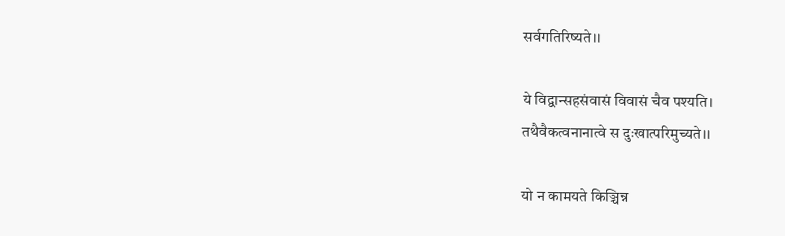सर्वगतिरिष्यते।।

ये विद्वान्सहसंवासं विवासं चैव पश्यति।
तथैवैकत्वनानात्वे स दुःखात्परिमुच्यते।।

यो न कामयते किञ्चिन्न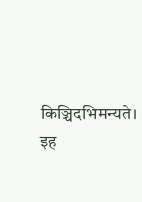किञ्चिदभिमन्यते।
इह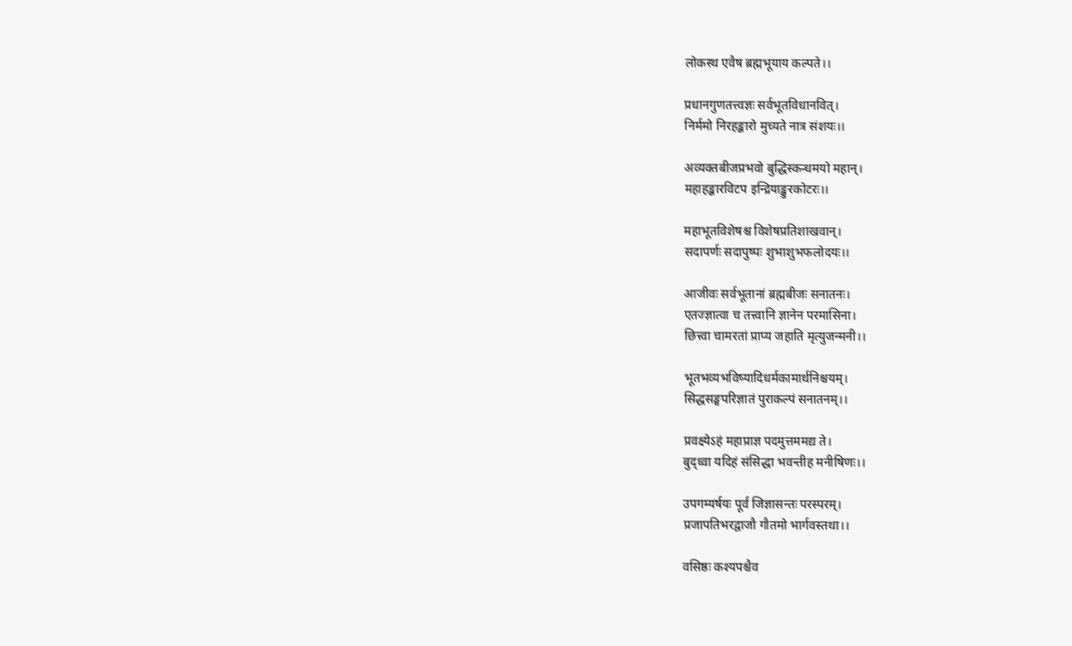लोकस्थ एवैष ब्रह्मभूयाय कल्पते।।

प्रधानगुणतत्त्वज्ञः सर्वभूतविधानवित्।
निर्ममो निरहङ्कारो मुच्यते नात्र संशयः।।

अव्यक्तबीजप्रभवो बुद्धिस्कन्धमयो महान्।
महाहङ्कारविटप इन्द्रियाङ्कुरकोटरः।।

महाभूतविशेषश्च विशेषप्रतिशाखवान्।
सदापर्णः सदापुष्पः शुभाशुभफलोदयः।।

आजीवः सर्वभूतानां ब्रह्मबीजः सनातनः।
एतज्ज्ञात्वा च तत्त्वानि ज्ञानेन परमासिना।
छित्त्वा चामरतां प्राप्य जहाति मृत्युजन्मनी।।

भूतभव्यभविष्यादिधर्मकामार्थनिश्चयम्।
सिद्धसङ्घपरिज्ञातं पुराकल्पं सनातनम्।।

प्रवक्ष्येऽहं महाप्राज्ञ पदमुत्तममद्य ते।
बुद्ध्वा यदिहं संसिद्धा भवन्तीह मनीषिणः।।

उपगम्यर्षयः पूर्वं जिज्ञासन्तः परस्परम्।
प्रजापतिभरद्वाजौ गौतमो भार्गवस्तथा।।

वसिष्ठः कश्यपश्चैव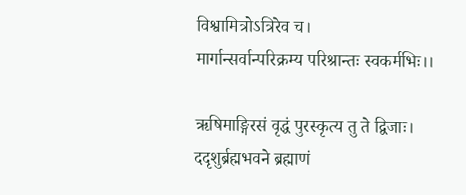विश्वामित्रोऽत्रिरेव च।
मार्गान्सर्वान्परिक्रम्य परिश्रान्तः स्वकर्मभिः।।

ऋषिमाङ्गिरसं वृद्धं पुरस्कृत्य तु ते द्विजाः।
ददृशुर्ब्रह्मभवने ब्रह्माणं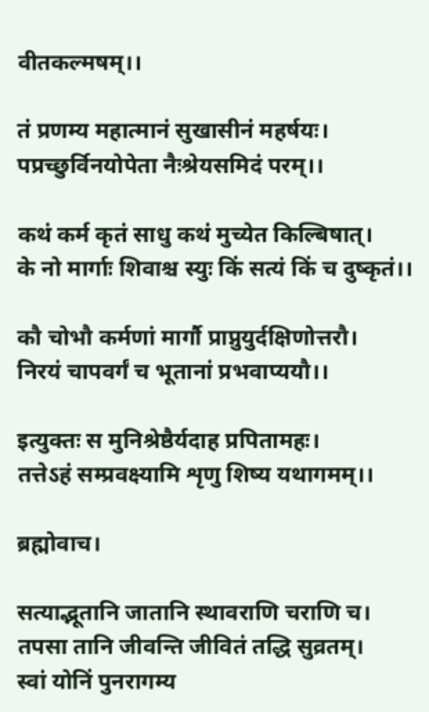वीतकल्मषम्।।

तं प्रणम्य महात्मानं सुखासीनं महर्षयः।
पप्रच्छुर्विनयोपेता नैःश्रेयसमिदं परम्।।

कथं कर्म कृतं साधु कथं मुच्येत किल्बिषात्।
के नो मार्गाः शिवाश्च स्युः किं सत्यं किं च दुष्कृतं।।

कौ चोभौ कर्मणां मार्गौ प्राप्नुयुर्दक्षिणोत्तरौ।
निरयं चापवर्गं च भूतानां प्रभवाप्ययौ।।

इत्युक्तः स मुनिश्रेष्ठैर्यदाह प्रपितामहः।
तत्तेऽहं सम्प्रवक्ष्यामि शृणु शिष्य यथागमम्।।

ब्रह्मोवाच।

सत्याद्भूतानि जातानि स्थावराणि चराणि च।
तपसा तानि जीवन्ति जीवितं तद्धि सुव्रतम्।
स्वां योनिं पुनरागम्य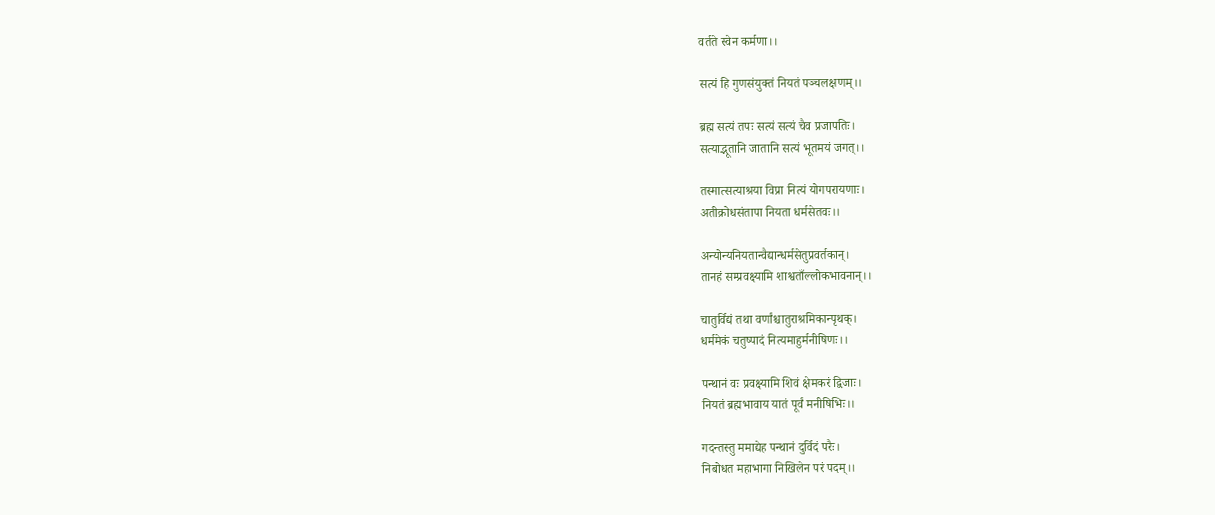वर्तते स्वेन कर्मणा।।

सत्यं हि गुणसंयुक्तं नियतं पञ्चलक्षणम्।।

ब्रह्म सत्यं तपः सत्यं सत्यं चैव प्रजापतिः।
सत्याद्भूतानि जातानि सत्यं भूतमयं जगत्।।

तस्मात्सत्याश्रया विप्रा नित्यं योगपरायणाः।
अतीक्रोधसंतापा नियता धर्मसेतवः।।

अन्योन्यनियतान्वैद्यान्धर्मसेतुप्रवर्तकान्।
तानहं सम्प्रवक्ष्यामि शाश्वताँल्लोकभावनान्।।

चातुर्विद्यं तथा वर्णांश्चातुराश्रमिकान्पृथक्।
धर्ममेकं चतुष्पादं नित्यमाहुर्मनीषिणः।।

पन्थानं वः प्रवक्ष्यामि शिवं क्षेमकरं द्विजाः।
नियतं ब्रह्मभावाय यातं पूर्वं मनीषिभिः।।

गदन्तस्तु ममाद्येह पन्थानं दुर्विदं परैः।
निबोधत महाभागा निखिलेन परं पदम्।।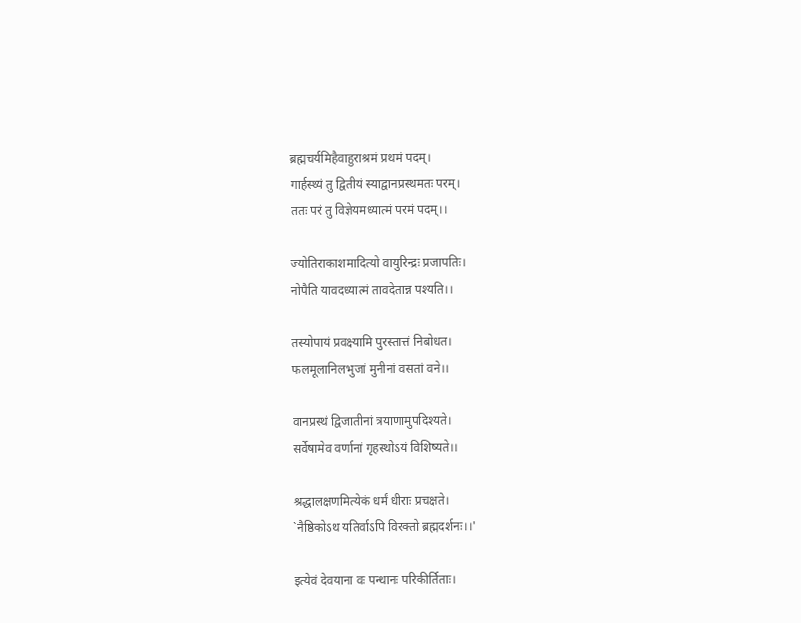ब्रह्मचर्यमिहैवाहुराश्रमं प्रथमं पदम्।
गार्हस्थ्यं तु द्वितीयं स्याद्वानप्रस्थमतः परम्।
ततः परं तु विज्ञेयमध्यात्मं परमं पदम्।।

ज्योतिराकाशमादित्यो वायुरिन्द्रः प्रजापतिः।
नोपैति यावदध्यात्मं तावदेतान्न पश्यति।।

तस्योपायं प्रवक्ष्यामि पुरस्तात्तं निबोधत।
फलमूलानिलभुजां मुनीनां वसतां वने।।

वानप्रस्थं द्विजातीनां त्रयाणामुपदिश्यते।
सर्वेषामेव वर्णानां गृहस्थोऽयं विशिष्यते।।

श्रद्धालक्षणमित्येकं धर्मं धीराः प्रचक्षते।
`नैष्ठिकोऽथ यतिर्वाऽपि विरक्तो ब्रह्मदर्शनः।।'

इत्येवं देवयाना वः पन्थानः परिकीर्तिताः।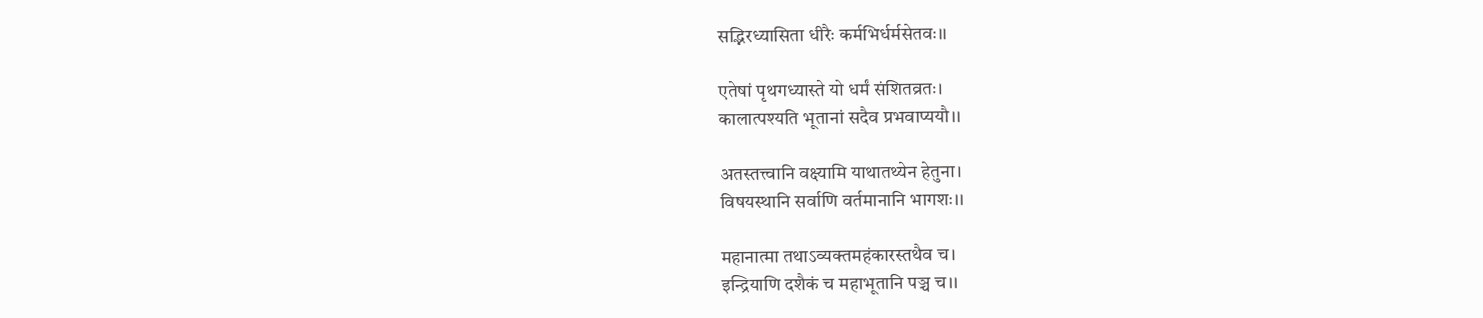सद्भिरध्यासिता धीरैः कर्मभिर्धर्मसेतवः।।

एतेषां पृथगध्यास्ते यो धर्मं संशितव्रतः।
कालात्पश्यति भूतानां सदैव प्रभवाप्ययौ।।

अतस्तत्त्वानि वक्ष्यामि याथातथ्येन हेतुना।
विषयस्थानि सर्वाणि वर्तमानानि भागशः।।

महानात्मा तथाऽव्यक्तमहंकारस्तथैव च।
इन्द्रियाणि दशैकं च महाभूतानि पञ्च च।।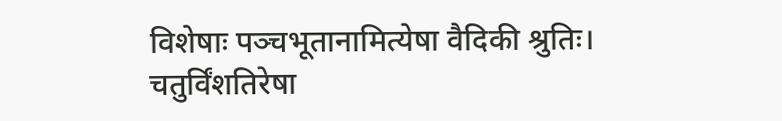विशेषाः पञ्चभूतानामित्येषा वैदिकी श्रुतिः।
चतुर्विंशतिरेषा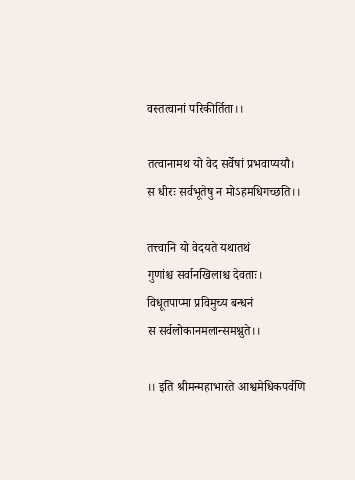वस्तत्वानां परिकीर्तिता।।

तत्वानामथ यो वेद सर्वेषां प्रभवाप्ययौ।
स धीरः सर्वभूतेषु न मोऽहमधिगच्छति।।

तत्त्वानि यो वेदयते यथातथं
गुणांश्च सर्वानखिलाश्च देवताः।
विधूतपाप्मा प्रविमुच्य बन्धनं
स सर्वलोकानमलान्समश्नुते।।

।। इति श्रीमन्महाभारते आश्वमेधिकपर्वणि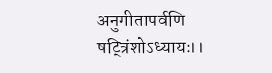अनुगीतापर्वणि षट्त्रिंशोऽध्यायः।।